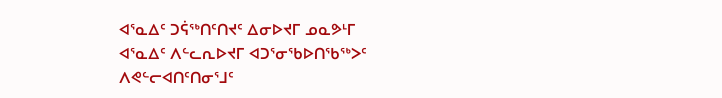ᐊᕐᓇᐃᑦ ᑐᕌᖅᑎᑦᑎᔪᑦ ᐃᓂᐅᔪᒥ ᓄᓇᕗᒻᒥ
ᐊᕐᓇᐃᑦ ᐱᓪᓚᕆᐅᔪᒥ ᐊᑐᕐᓂᖃᐅᑎᖃᖅᐳᑦ ᐱᕙᓪᓕᐊᑎᑦᑎᓂᕐᒧᑦ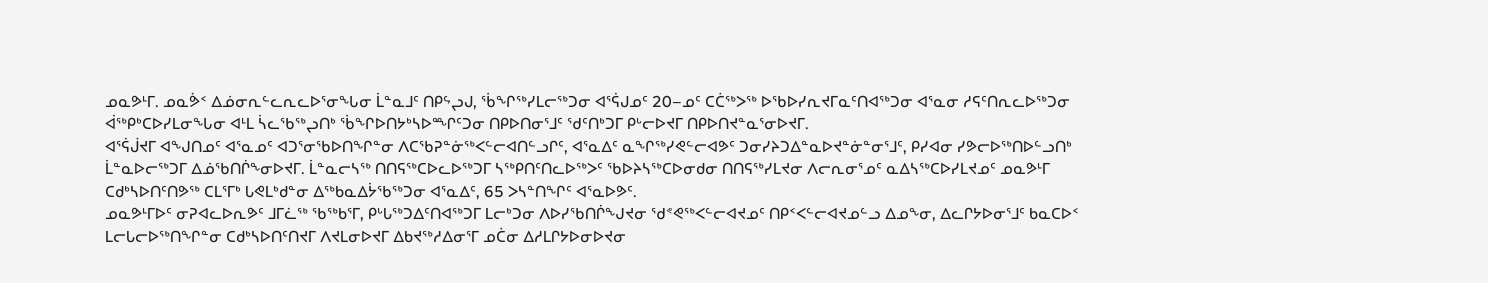ᓄᓇᕗᒻᒥ. ᓄᓇᕘᑉ ᐃᓅᓂᕆᓪᓚᕆᓚᐅᕐᓂᖓᓂ ᒫᓐᓇᒧᑦ ᑎᑭᖦᖢᒍ, ᖄᖏᖅᓯᒪᓕᖅᑐᓂ ᐊᕐᕌᒍᓄᑦ 20–ᓄᑦ ᑕᑖᖅᐳᖅ ᐅᖃᐅᓯᕆᔪᒥᓇᑦᑎᐊᖅᑐᓂ ᐊᕐᓇᓂ ᓱᕋᑦᑎᕆᓚᐅᖅᑐᓂ ᐋᖅᑭᒃᑕᐅᓯᒪᓂᖓᓂ ᐊᒻᒪ ᓵᓚᖃᖅᖢᑎᒃ ᖄᖏᐅᑎᔭᒃᓴᐅᙱᑦᑐᓂ ᑎᑭᐅᑎᓂᕐᒧᑦ ᖁᑦᑎᒃᑐᒥ ᑭᒡᓕᐅᔪᒥ ᑎᑭᐅᑎᔪᓐᓇᕐᓂᐅᔪᒥ.
ᐊᕐᕌᒎᔪᒥ ᐊᖑᑎᓄᑦ ᐊᕐᓇᓄᑦ ᐊᑐᕐᓂᖃᐅᑎᖏᓐᓂ ᐱᑕᖃᕈᓐᓃᖅᐸᓪᓕᐊᑎᓪᓗᒋᑦ, ᐊᕐᓇᐃᑦ ᓇᖏᖅᓯᕙᓪᓕᐊᕗᑦ ᑐᓂᓯᔨᑐᐃᓐᓇᐅᔪᓐᓃᓐᓂᕐᒧᑦ, ᑭᓯᐊᓂ ᓯᕗᓕᐅᖅᑎᐅᓪᓗᑎᒃ ᒫᓐᓇᐅᓕᖅᑐᒥ ᐃᓅᖃᑎᒌᖕᓂᐅᔪᒥ. ᒫᓐᓇᓕᓴᖅ ᑎᑎᕋᖅᑕᐅᓚᐅᖅᑐᒥ ᓴᖅᑭᑎᑦᑎᓚᐅᖅᐳᑦ ᖃᐅᔨᓴᖅᑕᐅᓂᑯᓂ ᑎᑎᕋᖅᓯᒪᔪᓂ ᐱᓕᕆᓂᕐᓄᑦ ᓇᐃᓴᖅᑕᐅᓯᒪᔪᓄᑦ ᓄᓇᕗᒻᒥ ᑕᑯᒃᓴᐅᑎᑦᑎᕗᖅ ᑕᒪᕐᒥᒃ ᒐᕙᒪᒃᑯᓐᓂ ᐃᖅᑲᓇᐃᔮᖃᖅᑐᓂ ᐊᕐᓇᐃᑦ, 65 ᐳᓴᓐᑎᖏᑦ ᐊᕐᓇᐅᕗᑦ.
ᓄᓇᕗᒻᒥᐅᑦ ᓂᕈᐊᓚᐅᕆᕗᑦ ᒧᒥᓛᖅ ᖃᖅᑲᕐᒥ, ᑭᒡᒐᖅᑐᐃᑦᑎᐊᖅᑐᒥ ᒪᓕᒃᑐᓂ ᐱᐅᓯᖃᑎᒌᖑᔪᓂ ᖁᕝᕙᖅᐸᓪᓕᐊᔪᓄᑦ ᑎᑭᑉᐸᓪᓕᐊᔪᓄᓪᓗ ᐃᓄᖕᓂ, ᐃᓚᒋᔭᐅᓂᕐᒧᑦ ᑲᓇᑕᐅᑉ ᒪᓕᒐᓕᐅᖅᑎᖏᓐᓂ ᑕᑯᒃᓴᐅᑎᑦᑎᔪᒥ ᐱᔪᒪᓂᐅᔪᒥ ᐃᑲᔪᖅᓱᐃᓂᕐᒥ ᓄᑖᓂ ᐃᓱᒪᒋᔭᐅᓂᐅᔪᓂ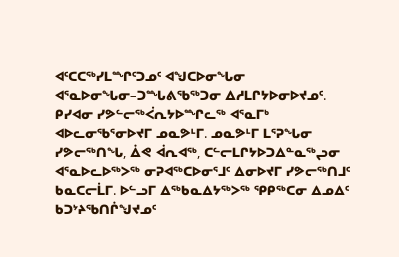ᐊᑦᑕᑕᖅᓯᒪᙱᑦᑐᓄᑦ ᐊᖑᑕᐅᓂᖓᓂ ᐊᕐᓇᐅᓂᖓᓂ–ᑐᙵᕕᖃᖅᑐᓂ ᐃᓱᒪᒋᔭᐅᓂᐅᔪᓄᑦ.
ᑭᓯᐊᓂ ᓯᕗᓪᓕᖅᐹᕆᔭᐅᙱᓚᖅ ᐊᕐᓇᒥᒃ ᐊᐅᓚᓂᖃᕐᓂᐅᔪᒥ ᓄᓇᕗᒻᒥ. ᓄᓇᕗᒻᒥ ᒪᕐᕈᖓᓂ ᓯᕗᓕᖅᑎᖓ, ᐄᕙ ᐋᕆᐊᖅ, ᑕᓪᓕᒪᒋᔭᐅᑐᐃᓐᓇᖅᖢᓂ ᐊᕐᓇᐅᓚᐅᖅᐳᖅ ᓂᕈᐊᖅᑕᐅᓂᕐᒧᑦ ᐃᓂᐅᔪᒥ ᓯᕗᓕᖅᑎᒧᑦ ᑲᓇᑕᓕᒫᒥ. ᐅᓪᓗᒥ ᐃᖅᑲᓇᐃᔭᖅᐳᖅ ᕿᑭᖅᑕᓂ ᐃᓄᐃᑦ ᑲᑐᔾᔨᖃᑎᒌᖑᔪᓄᑦ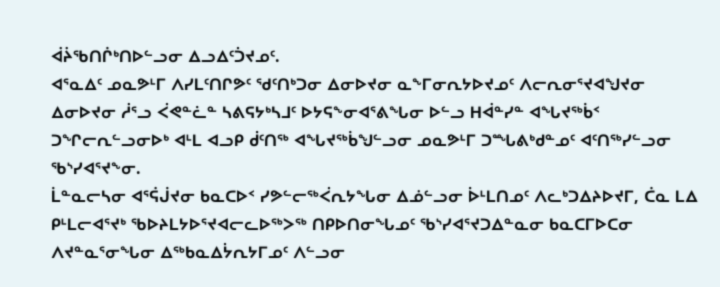ᐋᔩᖃᑎᒌᒃᑎᐅᓪᓗᓂ ᐃᓗᐃᑦᑑᔪᓄᑦ.
ᐊᕐᓇᐃᑦ ᓄᓇᕗᒻᒥ ᐱᓯᒪᑦᑎᒋᕗᑦ ᖁᑦᑎᒃᑐᓂ ᐃᓂᐅᔪᓂ ᓇᖕᒥᓂᕆᔭᐅᔪᓄᑦ ᐱᓕᕆᓂᕐᔪᐊᖑᔪᓂ ᐃᓂᐅᔪᓂ ᓲᕐᓗ ᐹᕙᓐᓛᓐ ᓴᕕᕋᔭᒃᓴᒧᑦ ᐅᔭᕋᖕᓂᐊᕐᕕᖓᓂ ᐅᓪᓗ ᕼᐋᓐᓯᓐ ᐊᖓᔪᖅᑳᑉ ᑐᖏᓕᕆᓪᓗᓂᐅᒃ ᐊᒻᒪ ᐊᓗᑭ ᑰᑦᑎᖅ ᐊᖓᔪᖅᑳᖑᓪᓗᓂ ᓄᓇᕗᒻᒥ ᑐᙵᕕᒃᑯᓐᓄᑦ ᐊᑦᑎᖅᓯᓪᓗᓂ ᖃᔅᓯᐊᕐᔪᖕᓂ.
ᒫᓐᓇᓕᓴᓂ ᐊᕐᕌᒎᔪᓂ ᑲᓇᑕᐅᑉ ᓯᕗᓪᓕᖅᐹᕆᔭᖓᓂ ᐃᓅᓪᓗᓂ ᐆᒻᒪᑎᓄᑦ ᐱᓚᒃᑐᐃᔨᐅᔪᒥ, ᑖᓇ ᒪᐃ ᑭᒻᒪᓕᐊᕐᔪᒃ ᖃᐅᔨᒪᔭᐅᕐᔪᐊᓕᓚᐅᖅᐳᖅ ᑎᑭᐅᑎᓂᖓᓄᑦ ᖃᔅᓯᐊᕐᔪᑐᐃᓐᓇᓂ ᑲᓇᑕᒥᐅᑕᓂ ᐱᔪᓐᓇᕐᓂᖓᓂ ᐃᖅᑲᓇᐃᔮᕆᔭᒥᓄᑦ ᐱᓪᓗᓂ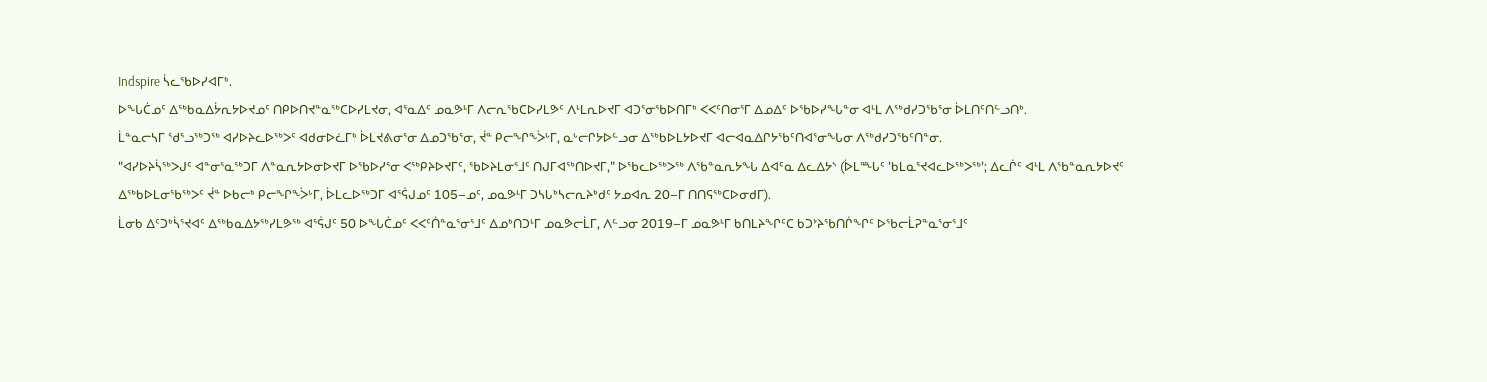Indspire ᓵᓚᖃᐅᓯᐊᒥᒃ.
ᐅᖓᑖᓄᑦ ᐃᖅᑲᓇᐃᔮᕆᔭᐅᔪᓄᑦ ᑎᑭᐅᑎᔪᓐᓇᖅᑕᐅᓯᒪᔪᓂ, ᐊᕐᓇᐃᑦ ᓄᓇᕗᒻᒥ ᐱᓕᕆᖃᑕᐅᓯᒪᕗᑦ ᐱᒻᒪᕆᐅᔪᒥ ᐊᑐᕐᓂᖃᐅᑎᒥᒃ ᐸᐸᑦᑎᓂᕐᒥ ᐃᓄᐃᑦ ᐅᖃᐅᓯᖓᓐᓂ ᐊᒻᒪ ᐱᖅᑯᓯᑐᖃᕐᓂ ᐆᒪᑎᑦᑎᓪᓗᑎᒃ.
ᒫᓐᓇᓕᓴᒥ ᖁᕐᓗᖅᑐᖅ ᐊᓯᐅᔨᓚᐅᖅᐳᑦ ᐊᑯᓂᐅᓛᒥᒃ ᐆᒪᔪᕕᓂᕐᓂ ᐃᓄᑐᖃᕐᓂ, ᔫᓐ ᑭᓕᖏᖕᐴᒡᒥ, ᓇᒡᓕᒋᔭᐅᓪᓗᓂ ᐃᖅᑲᐅᒪᔭᐅᔪᒥ ᐊᓕᐊᓇᐃᒋᔭᖃᑦᑎᐊᕐᓂᖓᓂ ᐱᖅᑯᓯᑐᖃᑦᑎᓐᓂ.
"ᐊᓯᐅᔨᓵᖅᐳᒍᑦ ᐊᓐᓂᕐᓇᖅᑐᒥ ᐱᓐᓇᕆᔭᐅᓂᐅᔪᒥ ᐅᖃᐅᓯᕐᓂ ᐸᖅᑭᔨᐅᔪᒥᑦ, ᖃᐅᔨᒪᓂᕐᒧᑦ ᑎᒍᒥᐊᖅᑎᐅᔪᒥ," ᐅᖃᓚᐅᖅᐳᖅ ᐱᖃᓐᓇᕆᔭᖓ ᐃᐊᑦᓇ ᐃᓚᐃᔭᔅ (ᐆᒪᙵᑦ 'ᑲᒪᓇᕐᔪᐊᓚᐅᖅᐳᖅ'; ᐃᓚᒌᑦ ᐊᒻᒪ ᐱᖃᓐᓇᕆᔭᐅᔪᑦ ᐃᖅᑲᐅᒪᓂᖃᖅᐳᑦ ᔫᓐ ᐅᑲᓕᒃ ᑭᓕᖏᖕᐴᒡᒥ, ᐆᒪᓚᐅᖅᑐᒥ ᐊᕐᕌᒍᓄᑦ 105–ᓄᑦ, ᓄᓇᕗᒻᒥ ᑐᓴᒐᒃᓴᓕᕆᔨᒃᑯᑦ ᔭᓄᐊᕆ 20–ᒥ ᑎᑎᕋᖅᑕᐅᓂᑯᒥ).
ᒫᓂᑲ ᐃᑦᑐᒃᓵᕐᔪᐊᑦ ᐃᖅᑲᓇᐃᔭᖅᓯᒪᕗᖅ ᐊᕐᕌᒍᑦ 50 ᐅᖓᑖᓄᑦ ᐸᐸᑦᑏᓐᓇᕐᓂᕐᒧᑦ ᐃᓄᒃᑎᑐᒻᒥ ᓄᓇᕗᓕᒫᒥ, ᐱᓪᓗᓂ 2019–ᒥ ᓄᓇᕗᒻᒥ ᑲᑎᒪᔨᖏᑦᑕ ᑲᑐᔾᔨᖃᑎᒌᖏᑦ ᐅᖃᓕᒫᕈᓐᓇᕐᓂᕐᒧᑦ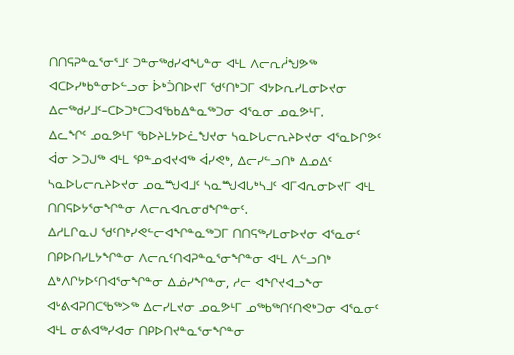ᑎᑎᕋᕈᓐᓇᕐᓂᕐᒧᑦ ᑐᓐᓂᖅᑯᓯᐊᖓᓐᓂ ᐊᒻᒪ ᐱᓕᕆᓲᖑᕗᖅ ᐊᑕᐅᓯᒃᑲᓐᓂᐅᓪᓗᓂ ᐆᒃᑑᑎᐅᔪᒥ ᖁᑦᑎᒃᑐᒥ ᐊᔭᐅᕆᓯᒪᓂᐅᔪᓂ ᐃᓕᖅᑯᓯᒧᑦ–ᑕᐅᑐᒃᑕᑐᐊᖃᑲᐃᓐᓇᖅᑐᓂ ᐊᕐᓇᓂ ᓄᓇᕗᒻᒥ.
ᐃᓚᖏᑦ ᓄᓇᕗᒻᒥ ᖃᐅᔨᒪᔭᐅᓛᖑᔪᓂ ᓴᓇᐅᒐᓕᕆᔨᐅᔪᓂ ᐊᕐᓇᐅᒋᕗᑦ ᐋᓂ ᐳᑐᒍᖅ ᐊᒻᒪ ᕿᓐᓄᐊᔪᐊᖅ ᐋᓯᕙᒃ, ᐃᓕᓯᓪᓗᑎᒃ ᐃᓄᐃᑦ ᓴᓇᐅᒐᓕᕆᔨᐅᔪᓂ ᓄᓇᙳᐊᒧᑦ ᓴᓇᙳᐊᒐᒃᓴᒧᑦ ᐊᒥᐊᕆᓂᐅᔪᒥ ᐊᒻᒪ ᑎᑎᕋᐅᔭᕐᓂᖏᓐᓂ ᐱᓕᕆᐊᕆᓂᑯᖏᓐᓂᑦ.
ᐃᓱᒪᒋᓇᒍ ᖁᑦᑎᒃᓯᕙᓪᓕᐊᖏᓐᓇᖅᑐᒥ ᑎᑎᕋᖅᓯᒪᓂᐅᔪᓂ ᐊᕐᓇᓂᑦ ᑎᑭᐅᑎᓯᒪᔭᖏᓐᓂ ᐱᓕᕆᑦᑎᐊᕈᓐᓇᕐᓂᖏᓐᓂ ᐊᒻᒪ ᐱᓪᓗᑎᒃ ᐃᒃᐱᒋᔭᐅᑦᑎᐊᕐᓂᖏᓐᓂ ᐃᓅᓯᖏᓐᓂ, ᓱᓕ ᐊᖏᔪᐊᓗᖕᓂ ᐊᒡᕕᐊᕈᑎᑕᖃᖅᐳᖅ ᐃᓕᓯᒪᔪᓂ ᓄᓇᕗᒻᒥ ᓄᖅᑲᖅᑎᑦᑎᕙᒃᑐᓂ ᐊᕐᓇᓂᑦ ᐊᒻᒪ ᓂᕕᐊᖅᓯᐊᓂ ᑎᑭᐅᑎᔪᓐᓇᕐᓂᖏᓐᓂ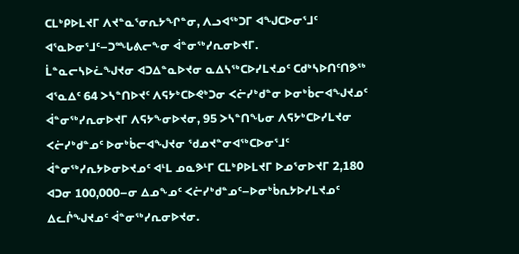ᑕᒪᒃᑭᐅᒪᔪᒥ ᐱᔪᓐᓇᕐᓂᕆᔭᖏᓐᓂ, ᐱᓗᐊᖅᑐᒥ ᐊᖑᑕᐅᓂᕐᒧᑦ ᐊᕐᓇᐅᓂᕐᒧᑦ–ᑐᙵᕕᓕᖕᓂ ᐋᓐᓂᖅᓯᕆᓂᐅᔪᒥ.
ᒫᓐᓇᓕᓴᐅᓛᖑᔪᓂ ᐊᑐᐃᓐᓇᐅᔪᓂ ᓇᐃᓴᖅᑕᐅᓯᒪᔪᓄᑦ ᑕᑯᒃᓴᐅᑎᑦᑎᕗᖅ ᐊᕐᓇᐃᑦ 64 ᐳᓴᓐᑎᐅᔪᑦ ᐱᕋᔭᒃᑕᐅᕙᒃᑐᓂ ᐸᓖᓯᒃᑯᓐᓂ ᐅᓂᒃᑳᓕᐊᖑᔪᓄᑦ ᐋᓐᓂᖅᓯᕆᓂᐅᔪᒥ ᐱᕋᔭᖕᓂᐅᔪᓂ, 95 ᐳᓴᓐᑎᖓᓂ ᐱᕋᔭᒃᑕᐅᓯᒪᔪᓂ ᐸᓖᓯᒃᑯᓐᓄᑦ ᐅᓂᒃᑳᓕᐊᖑᔪᓂ ᖁᓄᔪᓐᓂᐊᖅᑕᐅᓂᕐᒧᑦ ᐋᓐᓂᖅᓯᕆᔭᐅᓂᐅᔪᓄᑦ ᐊᒻᒪ ᓄᓇᕗᒻᒥ ᑕᒪᒃᑭᐅᒪᔪᒥ ᐅᓄᕐᓂᐅᔪᒥ 2,180 ᐊᑐᓂ 100,000–ᓂ ᐃᓄᖕᓄᑦ ᐸᓖᓯᒃᑯᓐᓄᑦ–ᐅᓂᒃᑳᕆᔭᐅᓯᒪᔪᓄᑦ ᐃᓚᒌᖑᔪᓄᑦ ᐋᓐᓂᖅᓯᕆᓂᐅᔪᓂ.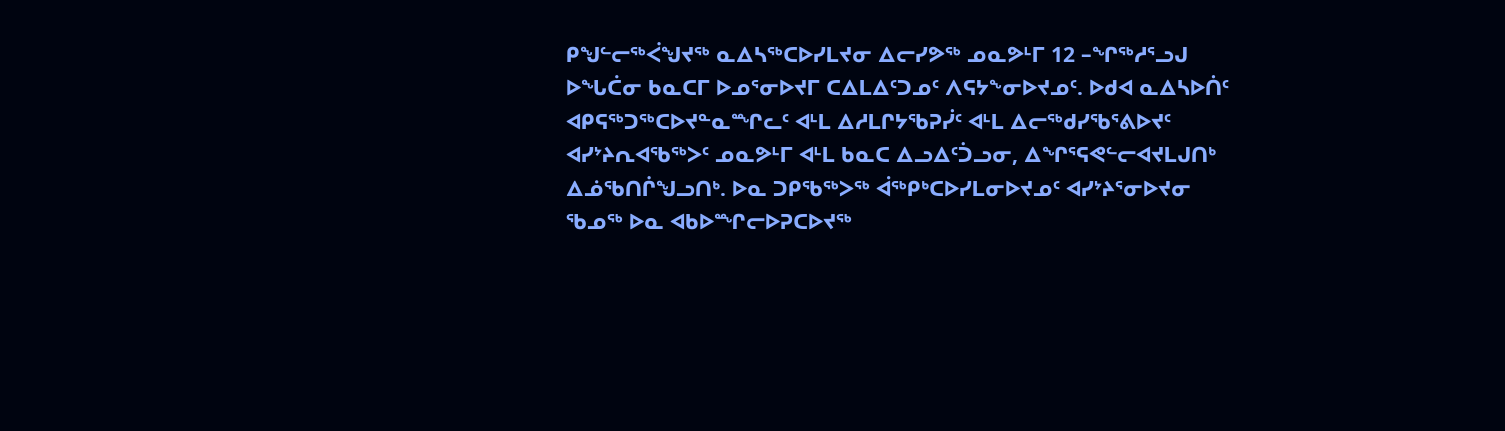ᑭᖑᓪᓕᖅᐹᖑᔪᖅ ᓇᐃᓴᖅᑕᐅᓯᒪᔪᓂ ᐃᓕᓯᕗᖅ ᓄᓇᕗᒻᒥ 12 –ᖏᖅᓱᕐᓗᒍ ᐅᖓᑖᓂ ᑲᓇᑕᒥ ᐅᓄᕐᓂᐅᔪᒥ ᑕᐃᒪᐃᑦᑐᓄᑦ ᐱᕋᔭᖕᓂᐅᔪᓄᑦ. ᐅᑯᐊ ᓇᐃᓴᐅᑏᑦ ᐊᑭᕋᖅᑐᖅᑕᐅᔪᓐᓇᙱᓚᑦ ᐊᒻᒪ ᐃᓱᒪᒋᔭᖃᕈᓰᑦ ᐊᒻᒪ ᐃᓕᖅᑯᓯᖃᕐᕕᐅᔪᑦ ᐊᓯᔾᔨᕆᐊᖃᖅᐳᑦ ᓄᓇᕗᒻᒥ ᐊᒻᒪ ᑲᓇᑕ ᐃᓗᐃᑦᑑᓗᓂ, ᐃᖏᕐᕋᕙᓪᓕᐊᔪᒪᒍᑎᒃ ᐃᓅᖃᑎᒌᖑᓗᑎᒃ. ᐅᓇ ᑐᑭᖃᖅᐳᖅ ᐋᖅᑭᒃᑕᐅᓯᒪᓂᐅᔪᓄᑦ ᐊᓯᔾᔨᕐᓂᐅᔪᓂ ᖃᓄᖅ ᐅᓇ ᐊᑲᐅᙱᓕᐅᕈᑕᐅᔪᖅ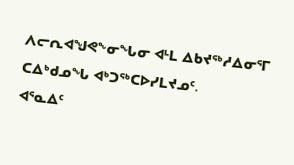ᐱᓕᕆᐊᖑᕙᖕᓂᖓᓂ ᐊᒻᒪ ᐃᑲᔪᖅᓱᐃᓂᕐᒥ ᑕᐃᒃᑯᓄᖓ ᐊᒃᑐᖅᑕᐅᓯᒪᔪᓄᑦ.
ᐊᕐᓇᐃᑦ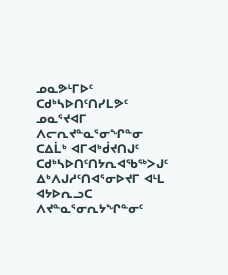ᓄᓇᕗᒻᒥᐅᑦ ᑕᑯᒃᓴᐅᑎᑦᑎᓯᒪᕗᑦ ᓄᓇᕐᔪᐊᒥ ᐱᓕᕆᔪᓐᓇᕐᓂᖏᓐᓂ ᑕᐃᒫᒃ ᐊᒥᐊᒃᑰᔪᑎᒍᑦ ᑕᑯᒃᓴᐅᑎᑦᑎᔭᕆᐊᖃᖅᐳᒍᑦ ᐃᒃᐱᒍᓱᑦᑎᐊᕐᓂᐅᔪᒥ ᐊᒻᒪ ᐊᔭᐅᕆᓗᑕ ᐱᔪᓐᓇᕐᓂᕆᔭᖏᓐᓂᑦ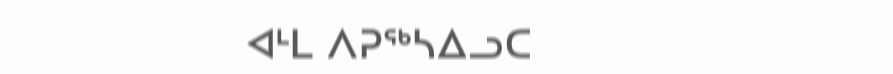ᐊᒻᒪ ᐱᕈᖅᓴᐃᓗᑕ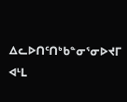ᐃᓚᐅᑎᑦᑎᒃᑲᓐᓂᕐᓂᐅᔪᒥ ᐊᒻᒪ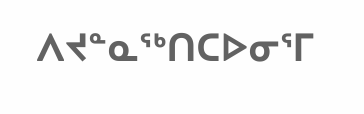ᐱᔪᓐᓇᖅᑎᑕᐅᓂᕐᒥ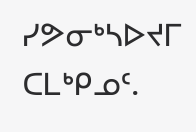ᓯᕗᓂᒃᓴᐅᔪᒥ ᑕᒪᒃᑭᓄᑦ.